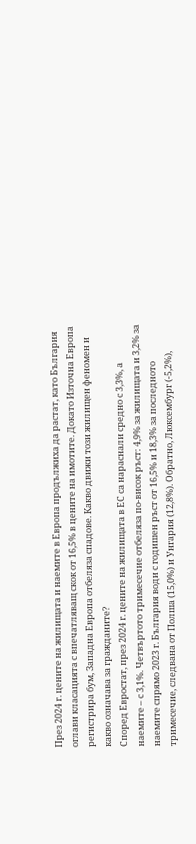През 2024 г. цените на жилищата и наемите в Европа продължиха да растат, като България оглави класацията с впечатляващ скок от 16,5% в цените на имотите. Докато Източна Европа регистрира бум, Западна Европа отбеляза спадове. Какво движи този жилищен феномен и какво означава за гражданите?
Според Евростат, през 2024 г. цените на жилищата в ЕС са нараснали средно с 3,3%, а наемите – с 3,1%. Четвъртото тримесечие отбеляза по-висок ръст: 4,9% за жилищата и 3,2% за наемите спрямо 2023 г. България води с годишен ръст от 16,5% и 18,3% за последното тримесечие, следвана от Полша (15,0%) и Унгария (12,8%). Обратно, Люксембург (-5,2%),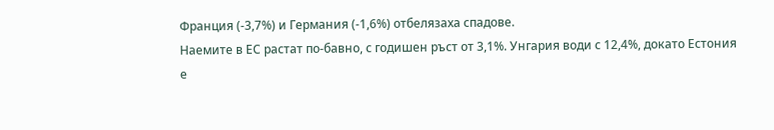Франция (-3,7%) и Германия (-1,6%) отбелязаха спадове.
Наемите в ЕС растат по-бавно, с годишен ръст от 3,1%. Унгария води с 12,4%, докато Естония е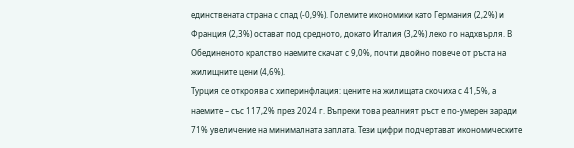единствената страна с спад (-0,9%). Големите икономики като Германия (2,2%) и Франция (2,3%) остават под средното, докато Италия (3,2%) леко го надхвърля. В Обединеното кралство наемите скачат с 9,0%, почти двойно повече от ръста на жилищните цени (4,6%).
Турция се откроява с хиперинфлация: цените на жилищата скочиха с 41,5%, а наемите – със 117,2% през 2024 г. Въпреки това реалният ръст е по-умерен заради 71% увеличение на минималната заплата. Тези цифри подчертават икономическите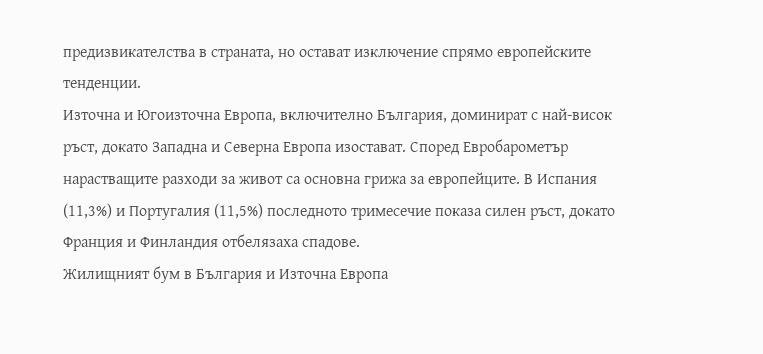предизвикателства в страната, но остават изключение спрямо европейските тенденции.
Източна и Югоизточна Европа, включително България, доминират с най-висок ръст, докато Западна и Северна Европа изостават. Според Евробарометър нарастващите разходи за живот са основна грижа за европейците. В Испания (11,3%) и Португалия (11,5%) последното тримесечие показа силен ръст, докато Франция и Финландия отбелязаха спадове.
Жилищният бум в България и Източна Европа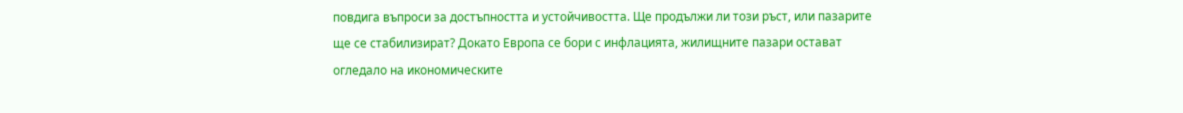повдига въпроси за достъпността и устойчивостта. Ще продължи ли този ръст, или пазарите ще се стабилизират? Докато Европа се бори с инфлацията, жилищните пазари остават огледало на икономическите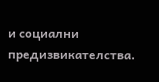и социални предизвикателства.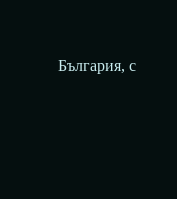България, с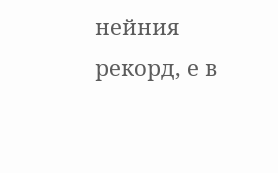нейния рекорд, е в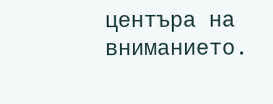центъра на вниманието.